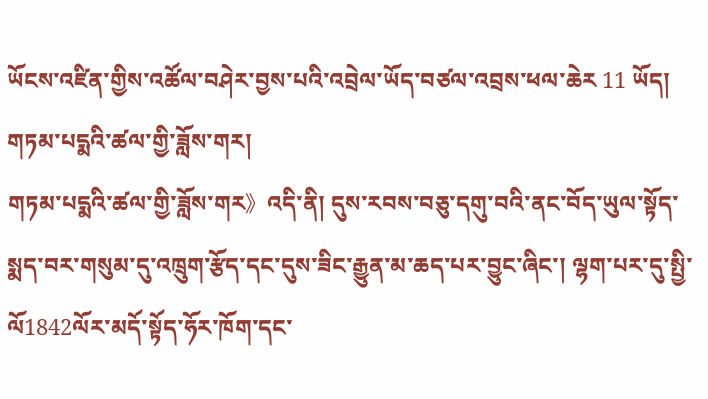ཡོངས་འཛིན་གྱིས་འཚོལ་བཤེར་བྱས་པའི་འབྲེལ་ཡོད་བཙལ་འབྲས་ཕལ་ཆེར 11 ཡོད།
གཏམ་པདྨའི་ཚལ་གྱི་ཟློས་གར།
གཏམ་པདྨའི་ཚལ་གྱི་ཟློས་གར》འདི་ནི། དུས་རབས་བཅུ་དགུ་བའི་ནང་བོད་ཡུལ་སྟོད་སྨད་བར་གསུམ་དུ་འཁྲུག་རྩོད་དང་དུས་ཟིང་རྒྱུན་མ་ཆད་པར་བྱུང་ཞིང་། ལྷག་པར་དུ་སྤྱི་ལོ1842ལོར་མདོ་སྟོད་ཧོར་ཁོག་དང་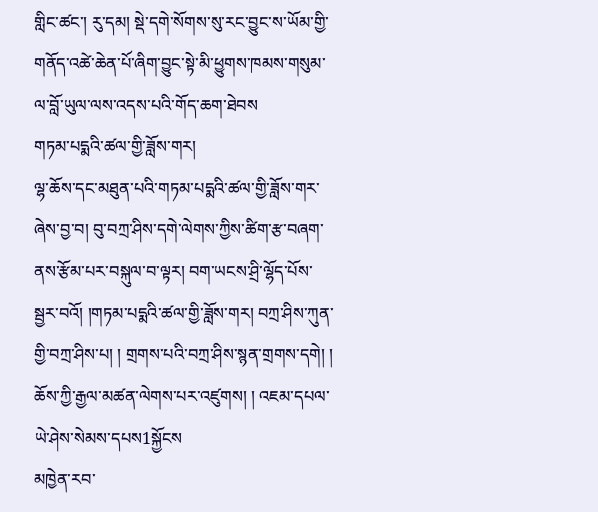གླིང་ཚང་། རུ་དམ། སྡེ་དགེ་སོགས་སུ་རང་བྱུང་ས་ཡོམ་གྱི་གནོད་འཚེ་ཆེན་པོ་ཞིག་བྱུང་སྟེ་མི་ཕྱུགས་ཁམས་གསུམ་ལ་བློ་ཡུལ་ལས་འདས་པའི་གོད་ཆག་ཐེབས
གཏམ་པདྨའི་ཚལ་གྱི་ཟློས་གར།
ལྷ་ཆོས་དང་མཐུན་པའི་གཏམ་པདྨའི་ཚལ་གྱི་ཟློས་གར་ཞེས་བྱ་བ། བུ་བཀྲ་ཤིས་དགེ་ལེགས་ཀྱིས་ཚིག་རྩ་བཞག་ནས་རྩོམ་པར་བསྐུལ་བ་ལྟར། བག་ཡངས་ཤྲི་ལྷོད་པོས་སྦྱར་བའོ། །གཏམ་པདྨའི་ཚལ་གྱི་ཟློས་གར། བཀྲ་ཤིས་ཀུན་གྱི་བཀྲ་ཤིས་པ། ། གྲགས་པའི་བཀྲ་ཤིས་སྙན་གྲགས་དགེ། ། ཆོས་ཀྱི་རྒྱལ་མཚན་ལེགས་པར་འཛུགས། ། འཇམ་དཔལ་ཡེ་ཤེས་སེམས་དཔས1སྐྱོངས
མཁྱེན་རབ་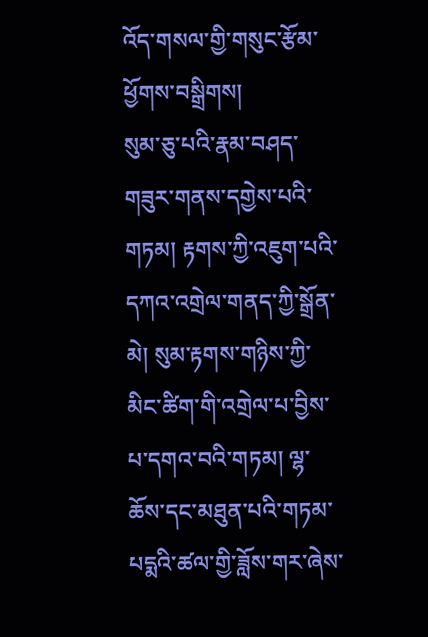འོད་གསལ་གྱི་གསུང་རྩོམ་ཕྱོགས་བསྒྲིགས།
སུམ་ཅུ་པའི་རྣམ་བཤད་གཟུར་གནས་དགྱེས་པའི་གཏམ། རྟགས་ཀྱི་འཇུག་པའི་དཀའ་འགྲེལ་གནད་ཀྱི་སྒྲོན་མེ། སུམ་རྟགས་གཉིས་ཀྱི་མིང་ཚིག་གི་འགྲེལ་པ་བྱིས་པ་དགའ་བའི་གཏམ། ལྷ་ཆོས་དང་མཐུན་པའི་གཏམ་པདྨའི་ཚལ་གྱི་ཟློས་གར་ཞེས་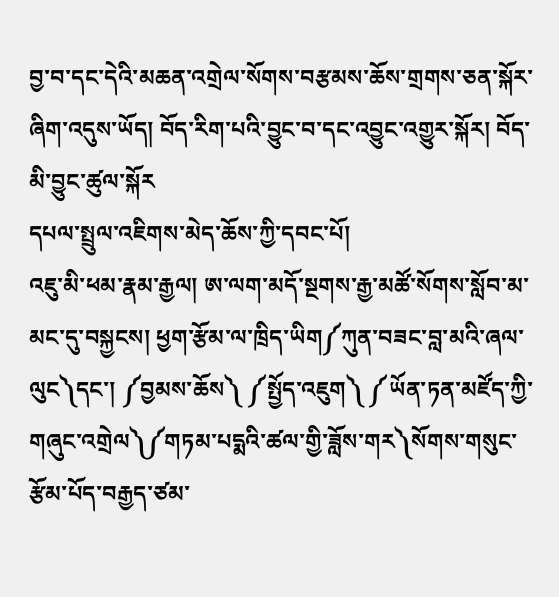བྱ་བ་དང་དེའི་མཆན་འགྲེལ་སོགས་བརྩམས་ཆོས་གྲགས་ཅན་སྐོར་ཞིག་འདུས་ཡོད། བོད་རིག་པའི་བྱུང་བ་དང་འབྱུང་འགྱུར་སྐོར། བོད་མི་བྱུང་ཚུལ་སྐོར
དཔལ་སྤྲུལ་འཇིགས་མེད་ཆོས་ཀྱི་དབང་པོ།
འཇུ་མི་ཕམ་རྣམ་རྒྱལ། ཨ་ལག་མདོ་སྔགས་རྒྱ་མཚོ་སོགས་སློབ་མ་མང་དུ་བསྐྱངས། ཕྱག་རྩོམ་ལ་ཁྲིད་ཡིག༼ཀུན་བཟང་བླ་མའི་ཞལ་ལུང༽དང་། ༼བྱམས་ཆོས༽ ༼སྤྱོད་འཇུག༽ ༼ཡོན་ཏན་མཛོད་ཀྱི་གཞུང་འགྲེལ༽༼གཏམ་པདྨའི་ཚལ་གྱི་ཟློས་གར༽སོགས་གསུང་རྩོམ་པོད་བརྒྱད་ཙམ་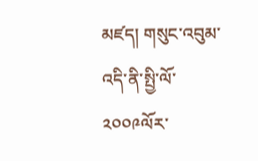མཛད། གསུང་འབུམ་འདི་ནི་སྤྱི་ལོ་༢༠༠༩ལོར་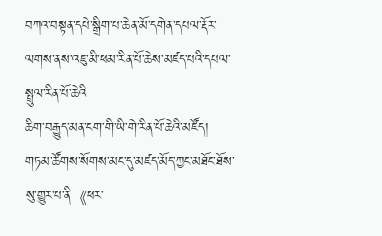བཀའ་བསྟན་དཔེ་སྒྲིག་པ་ཆེན་མོ་དགེན་དཔལ་རྡོར་ལགས་ནས་འཇུ་མི་ཕམ་རིན་པོ་ཆེས་མཛད་པའི་དཔལ་སྤྲུལ་རིན་པོ་ཆེའི
ཆིག་བརྒྱུད་མན་ངག་གི་ཡི་གེ་རིན་པོ་ཆེའི་མཛོད།
གཏམ་ཚོགས་སོགས་མང་དུ་མཛད་མོད་ཀྱང་མཐོང་ཐོས་སུ་གྱུར་པ་ནི《ཕར་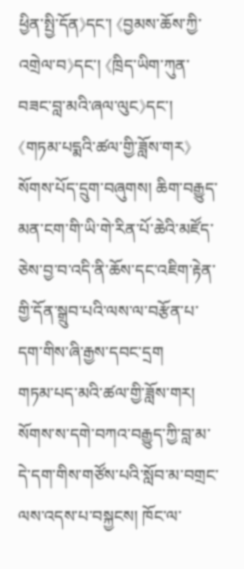ཕྱིན་སྤྱི་དོན》དང་། 《བྱམས་ཆོས་ཀྱི་འགྲེལ་བ》དང་། 《ཁྲིད་ཡིག་ཀུན་བཟང་བླ་མའི་ཞལ་ལུང》དང་། 《གཏམ་པདྨའི་ཚལ་གྱི་ཟློས་གར》སོགས་པོད་དྲུག་བཞུགས། ཆིག་བརྒྱུད་མན་ངག་གི་ཡི་གེ་རིན་པོ་ཆེའི་མཛོད་ཅེས་བྱ་བ་འདི་ནི་ཆོས་དང་འཇིག་རྟེན་གྱི་དོན་སྒྲུབ་པའི་ལས་ལ་བརྩོན་པ་དག་གིས་ཞི་རྒྱས་དབང་དྲག
གཏམ་པད་མའི་ཚལ་གྱི་ཟློས་གར།
སོགས་ས་དགེ་བཀའ་བརྒྱུད་ཀྱི་བླ་མ་དེ་དག་གིས་གཙོས་པའི་སློབ་མ་བགྲང་ལས་འདས་པ་བསྐྱངས། ཁོང་ལ་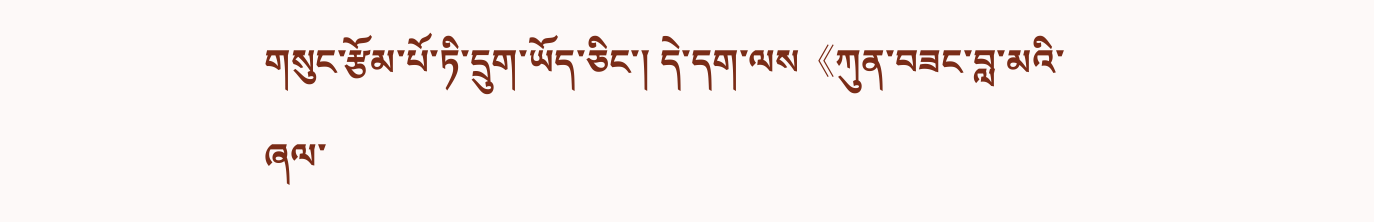གསུང་རྩོམ་པོ་ཏི་དྲུག་ཡོད་ཅིང་། དེ་དག་ལས《ཀུན་བཟང་བླ་མའི་ཞལ་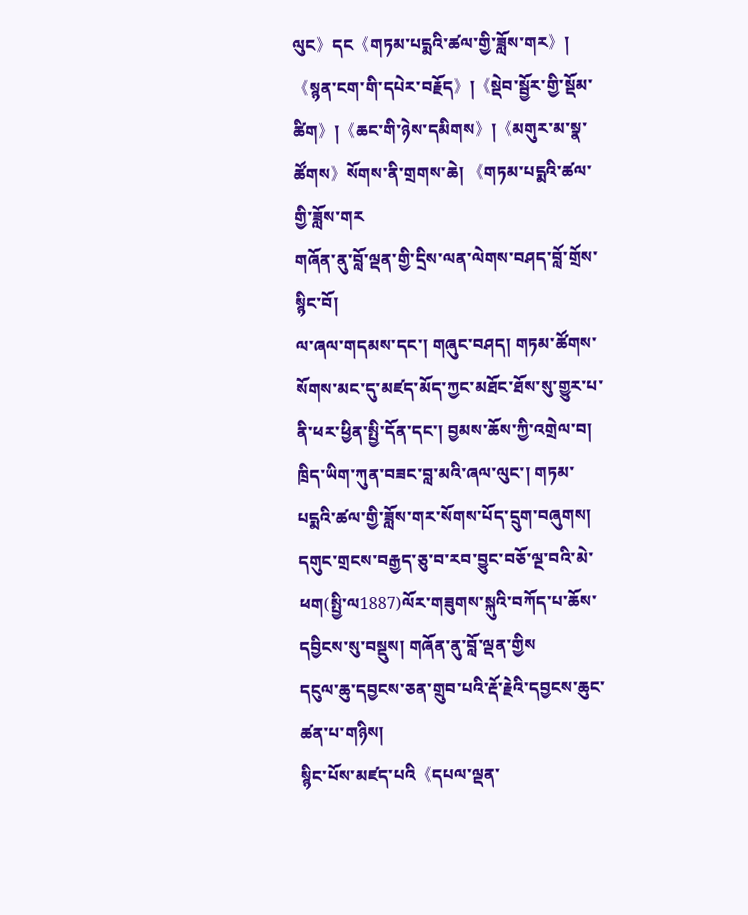ལུང》དང《གཏམ་པདྨའི་ཚལ་གྱི་ཟློས་གར》།《སྙན་ངག་གི་དཔེར་བརྗོད》།《སྡེབ་སྦྱོར་གྱི་སྡོམ་ཚིག》།《ཆང་གི་ཉེས་དམིགས》།《མགུར་མ་སྣ་ཚོགས》སོགས་ནི་གྲགས་ཆེ། 《གཏམ་པདྨའི་ཚལ་གྱི་ཟློས་གར
གཞོན་ནུ་བློ་ལྡན་གྱི་དྲིས་ལན་ལེགས་བཤད་བློ་གྲོས་སྙིང་བོ།
ལ་ཞལ་གདམས་དང་། གཞུང་བཤད། གཏམ་ཚོགས་སོགས་མང་དུ་མཛད་མོད་ཀྱང་མཐོང་ཐོས་སུ་གྱུར་པ་ནི་ཕར་ཕྱིན་སྤྱི་དོན་དང་། བྱམས་ཆོས་ཀྱི་འགྲེལ་བ། ཁྲིད་ཡིག་ཀུན་བཟང་བླ་མའི་ཞལ་ལུང་། གཏམ་པདྨའི་ཚལ་གྱི་ཟློས་གར་སོགས་པོད་དྲུག་བཞུགས། དགུང་གྲངས་བརྒྱད་ཅུ་བ་རབ་བྱུང་བཅོ་ལྔ་བའི་མེ་ཕག(སྤྱི་ལ1887)ལོར་གཟུགས་སྐུའི་བཀོད་པ་ཆོས་དབྱིངས་སུ་བསྡུས། གཞོན་ནུ་བློ་ལྡན་གྱིས
དངུལ་ཆུ་དབྱངས་ཅན་གྲུབ་པའི་རྡོ་རྗེའི་དབྱངས་ཆུང་ཚན་པ་གཉིས།
སྙིང་པོས་མཛད་པའི《དཔལ་ལྡན་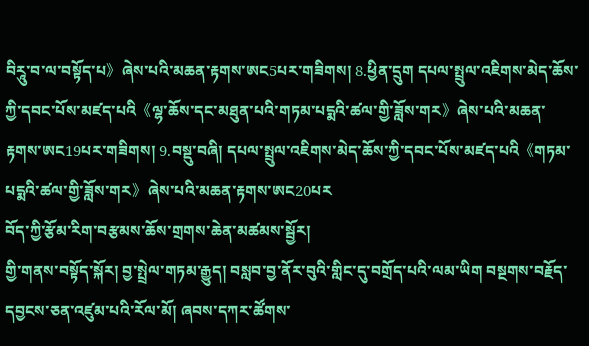བིརཱུ་བ་ལ་བསྟོད་པ》ཞེས་པའི་མཆན་རྟགས་ཨང5པར་གཟིགས། 8.ཕྱིན་དྲུག དཔལ་སྤྲུལ་འཇིགས་མེད་ཆོས་ཀྱི་དབང་པོས་མཛད་པའི《ལྷ་ཆོས་དང་མཐུན་པའི་གཏམ་པདྨའི་ཚལ་གྱི་ཟློས་གར》ཞེས་པའི་མཆན་རྟགས་ཨང19པར་གཟིགས། 9.བསྡུ་བཞི། དཔལ་སྤྲུལ་འཇིགས་མེད་ཆོས་ཀྱི་དབང་པོས་མཛད་པའི《གཏམ་པདྨའི་ཚལ་གྱི་ཟློས་གར》ཞེས་པའི་མཆན་རྟགས་ཨང20པར
བོད་ཀྱི་རྩོམ་རིག་བརྩམས་ཆོས་གྲགས་ཆེན་མཚམས་སྦྱོར།
གྱི་གནས་བསྟོད་སྐོར། བྱ་སྤྲེལ་གཏམ་རྒྱུད། བསླབ་བྱ་ནོར་བུའི་གླིང་དུ་བགྲོད་པའི་ལམ་ཡིག བསྔགས་བརྗོད་དབྱངས་ཅན་འཛུམ་པའི་རོལ་མོ། ཞབས་དཀར་ཚོགས་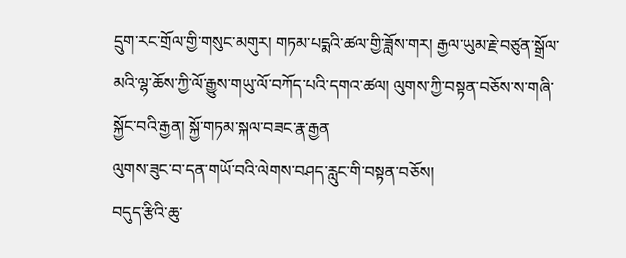དྲུག་རང་གྲོལ་གྱི་གསུང་མགུར། གཏམ་པདྨའི་ཚལ་གྱི་ཟློས་གར། རྒྱལ་ཡུམ་རྗེ་བཙུན་སྒྲོལ་མའི་ལྷ་ཆོས་ཀྱི་ལོ་རྒྱུས་གཡུ་ལོ་བཀོད་པའི་དགའ་ཚལ། ལུགས་ཀྱི་བསྟན་བཅོས་ས་གཞི་སྐྱོང་བའི་རྒྱན། སྐྱོ་གཏམ་སྐལ་བཟང་རྣ་རྒྱན
ལུགས་ཟུང་བ་དན་གཡོ་བའི་ལེགས་བཤད་རླུང་གི་བསྟན་བཅོས།
བདུད་རྩིའི་ཆུ་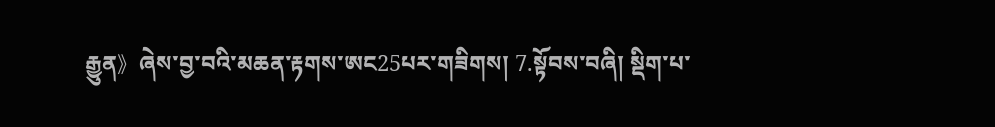རྒྱུན》ཞེས་བྱ་བའི་མཆན་རྟགས་ཨང25པར་གཟིགས། 7.སྟོབས་བཞི། སྡིག་པ་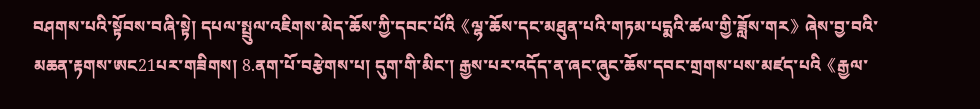བཤགས་པའི་སྟོབས་བཞི་སྟེ། དཔལ་སྤྲུལ་འཇིགས་མེད་ཆོས་ཀྱི་དབང་པོའི《ལྷ་ཆོས་དང་མཐུན་པའི་གཏམ་པདྨའི་ཚལ་གྱི་ཟློས་གར》ཞེས་བྱ་བའི་མཆན་རྟགས་ཨང21པར་གཟིགས། 8.ནག་པོ་བརྩེགས་པ། དུག་གི་མིང་། རྒྱས་པར་འདོད་ན་ཞང་ཞུང་ཆོས་དབང་གྲགས་པས་མཛད་པའི《རྒྱལ་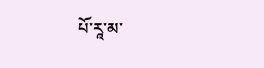པོ་རཱ་མ་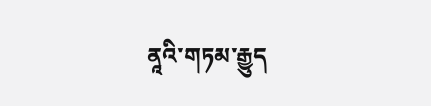ནཱའི་གཏམ་རྒྱུད